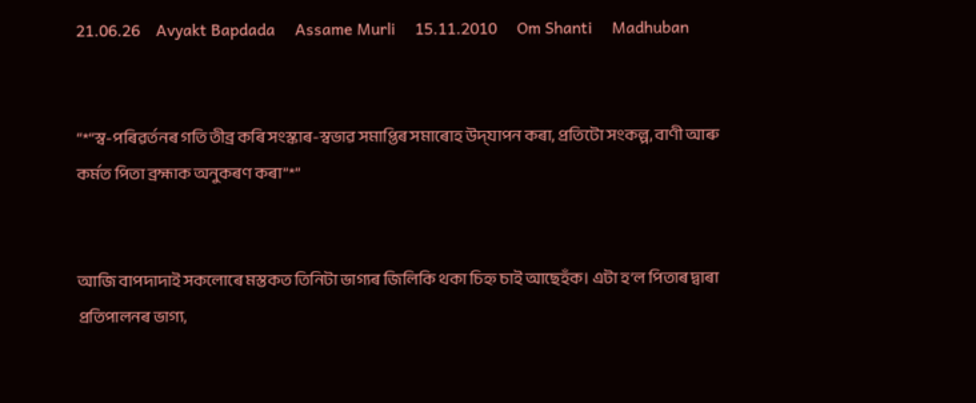21.06.26    Avyakt Bapdada     Assame Murli     15.11.2010     Om Shanti     Madhuban


“*“স্ব-পৰিৱৰ্তনৰ গতি তীব্ৰ কৰি সংস্কাৰ-স্বভাৱ সমাপ্তিৰ সমাৰোহ উদ্‌যাপন কৰা, প্ৰতিটো সংকল্প, বাণী আৰু কৰ্মত পিতা ব্ৰহ্মাক অনুকৰণ কৰা”*”


আজি বাপদাদাই সকলোৰে মস্তকত তিনিটা ভাগ্যৰ জিলিকি থকা চিহ্ন চাই আছেহঁক। এটা হ’ল পিতাৰ দ্বাৰা প্ৰতিপালনৰ ভাগ্য,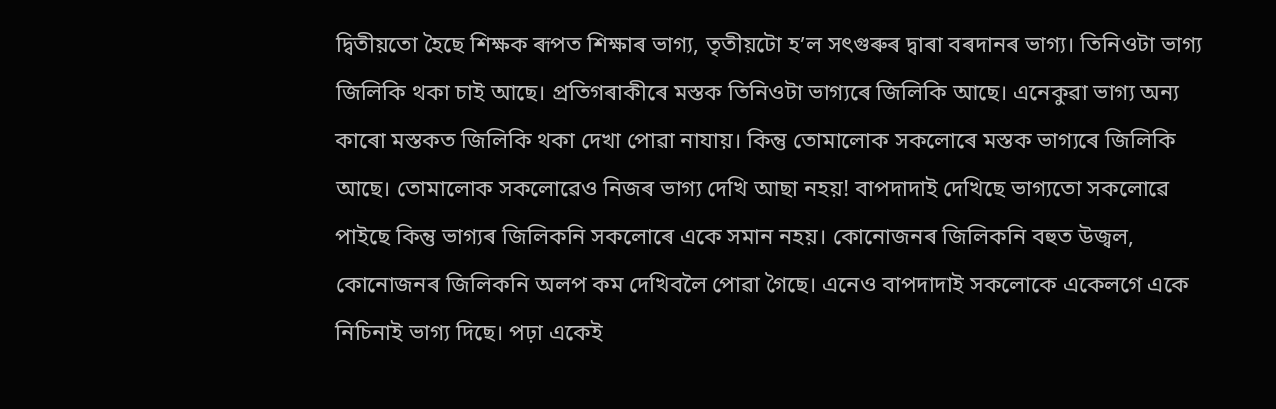দ্বিতীয়তো হৈছে শিক্ষক ৰূপত শিক্ষাৰ ভাগ্য, তৃতীয়টো হ’ল সৎগুৰুৰ দ্বাৰা বৰদানৰ ভাগ্য। তিনিওটা ভাগ্য জিলিকি থকা চাই আছে। প্ৰতিগৰাকীৰে মস্তক তিনিওটা ভাগ্যৰে জিলিকি আছে। এনেকুৱা ভাগ্য অন্য কাৰো মস্তকত জিলিকি থকা দেখা পোৱা নাযায়। কিন্তু তোমালোক সকলোৰে মস্তক ভাগ্যৰে জিলিকি আছে। তোমালোক সকলোৱেও নিজৰ ভাগ্য দেখি আছা নহয়! বাপদাদাই দেখিছে ভাগ্যতো সকলোৱে পাইছে কিন্তু ভাগ্যৰ জিলিকনি সকলোৰে একে সমান নহয়। কোনোজনৰ জিলিকনি বহুত উজ্বল, কোনোজনৰ জিলিকনি অলপ কম দেখিবলৈ পোৱা গৈছে। এনেও বাপদাদাই সকলোকে একেলগে একে নিচিনাই ভাগ্য দিছে। পঢ়া একেই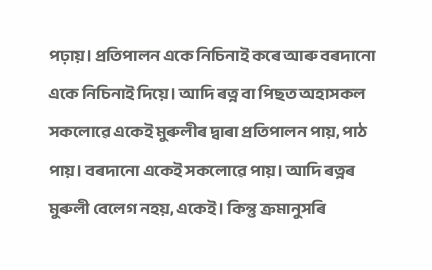পঢ়ায়। প্ৰতিপালন একে নিচিনাই কৰে আৰু বৰদানো একে নিচিনাই দিয়ে। আদি ৰত্ন বা পিছত অহাসকল সকলোৱে একেই মুৰুলীৰ দ্বাৰা প্ৰতিপালন পায়, পাঠ পায়। বৰদানো একেই সকলোৱে পায়। আদি ৰত্নৰ মুৰুলী বেলেগ নহয়, একেই। কিন্তু ক্ৰমানুসৰি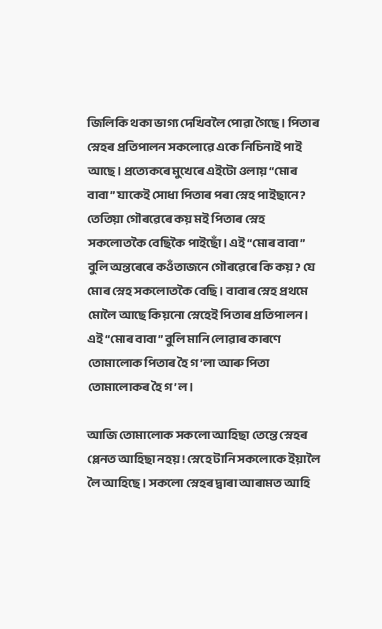জিলিকি থকা ভাগ্য দেখিবলৈ পোৱা গৈছে। পিতাৰ স্নেহৰ প্ৰতিপালন সকলোৱে একে নিচিনাই পাই আছে। প্ৰত্যেকৰে মুখেৰে এইটো ওলায় “মোৰ বাবা” যাকেই সোধা পিতাৰ পৰা স্নেহ পাইছানে? তেতিয়া গৌৰৱেৰে কয় মই পিতাৰ স্নেহ সকলোতকৈ বেছিকৈ পাইছোঁ। এই “মোৰ বাবা” বুলি অন্তৰেৰে কওঁতাজনে গৌৰৱেৰে কি কয়? যে মোৰ স্নেহ সকলোতকৈ বেছি। বাবাৰ স্নেহ প্ৰথমে মোলৈ আছে কিয়নো স্নেহেই পিতাৰ প্ৰতিপালন। এই “মোৰ বাবা” বুলি মানি লোৱাৰ কাৰণে তোমালোক পিতাৰ হৈ গ’লা আৰু পিতা তোমালোকৰ হৈ গ’ল।

আজি তোমালোক সকলো আহিছা তেন্তে স্নেহৰ প্লেনত আহিছা নহয়! স্নেহে টানি সকলোকে ইয়ালৈ লৈ আহিছে। সকলো স্নেহৰ দ্বাৰা আৰামত আহি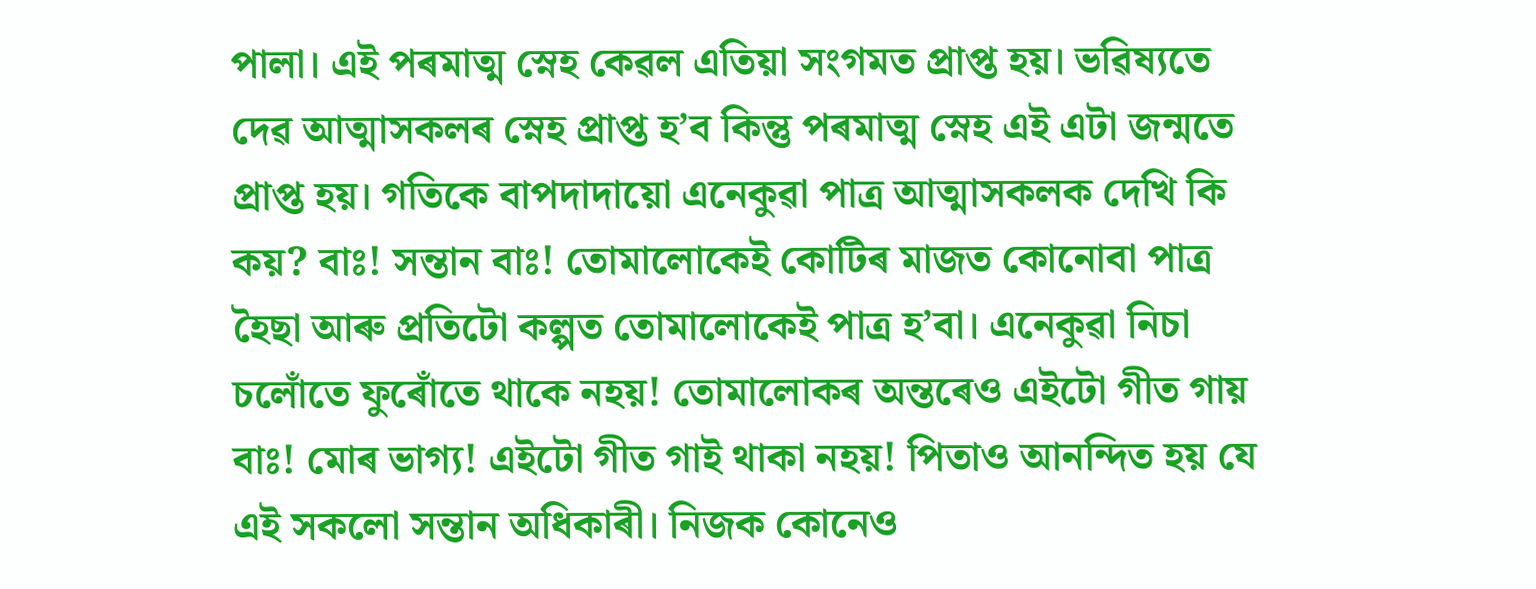পালা। এই পৰমাত্ম স্নেহ কেৱল এতিয়া সংগমত প্ৰাপ্ত হয়। ভৱিষ্যতে দেৱ আত্মাসকলৰ স্নেহ প্ৰাপ্ত হ’ব কিন্তু পৰমাত্ম স্নেহ এই এটা জন্মতে প্ৰাপ্ত হয়। গতিকে বাপদাদায়ো এনেকুৱা পাত্ৰ আত্মাসকলক দেখি কি কয়? বাঃ! সন্তান বাঃ! তোমালোকেই কোটিৰ মাজত কোনোবা পাত্ৰ হৈছা আৰু প্ৰতিটো কল্পত তোমালোকেই পাত্ৰ হ’বা। এনেকুৱা নিচা চলোঁতে ফুৰোঁতে থাকে নহয়! তোমালোকৰ অন্তৰেও এইটো গীত গায় বাঃ! মোৰ ভাগ্য! এইটো গীত গাই থাকা নহয়! পিতাও আনন্দিত হয় যে এই সকলো সন্তান অধিকাৰী। নিজক কোনেও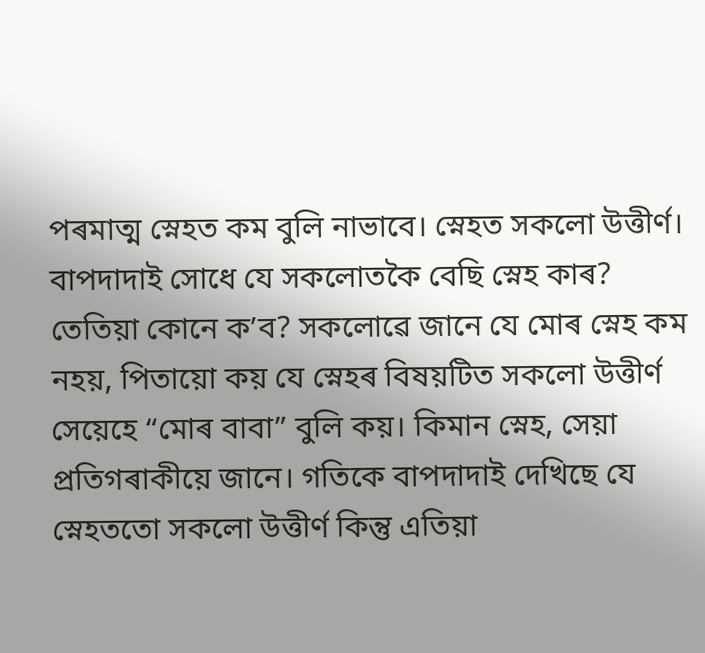পৰমাত্ম স্নেহত কম বুলি নাভাবে। স্নেহত সকলো উত্তীৰ্ণ। বাপদাদাই সোধে যে সকলোতকৈ বেছি স্নেহ কাৰ? তেতিয়া কোনে ক’ব? সকলোৱে জানে যে মোৰ স্নেহ কম নহয়, পিতায়ো কয় যে স্নেহৰ বিষয়টিত সকলো উত্তীৰ্ণ সেয়েহে “মোৰ বাবা” বুলি কয়। কিমান স্নেহ, সেয়া প্ৰতিগৰাকীয়ে জানে। গতিকে বাপদাদাই দেখিছে যে স্নেহততো সকলো উত্তীৰ্ণ কিন্তু এতিয়া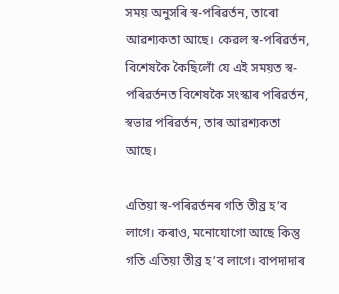সময় অনুসৰি স্ব-পৰিৱৰ্তন, তাৰো আৱশ্যকতা আছে। কেৱল স্ব-পৰিৱৰ্তন, বিশেষকৈ কৈছিলোঁ যে এই সময়ত স্ব-পৰিৱৰ্তনত বিশেষকৈ সংস্কাৰ পৰিৱৰ্তন, স্বভাৱ পৰিৱৰ্তন, তাৰ আৱশ্যকতা আছে।

এতিয়া স্ব-পৰিৱৰ্তনৰ গতি তীব্ৰ হ’ব লাগে। কৰাও, মনোযোগো আছে কিন্তু গতি এতিয়া তীব্ৰ হ’ব লাগে। বাপদাদাৰ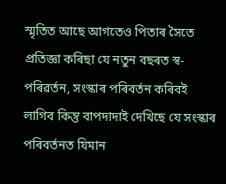স্মৃতিত আছে আগতেও পিতাৰ সৈতে প্ৰতিজ্ঞা কৰিছা যে নতুন বছৰত স্ব-পৰিৱৰ্তন, সংস্কাৰ পৰিবৰ্তন কৰিবই লাগিব কিন্তু বাপদাদাই দেখিছে যে সংস্কাৰ পৰিবৰ্তনত যিমান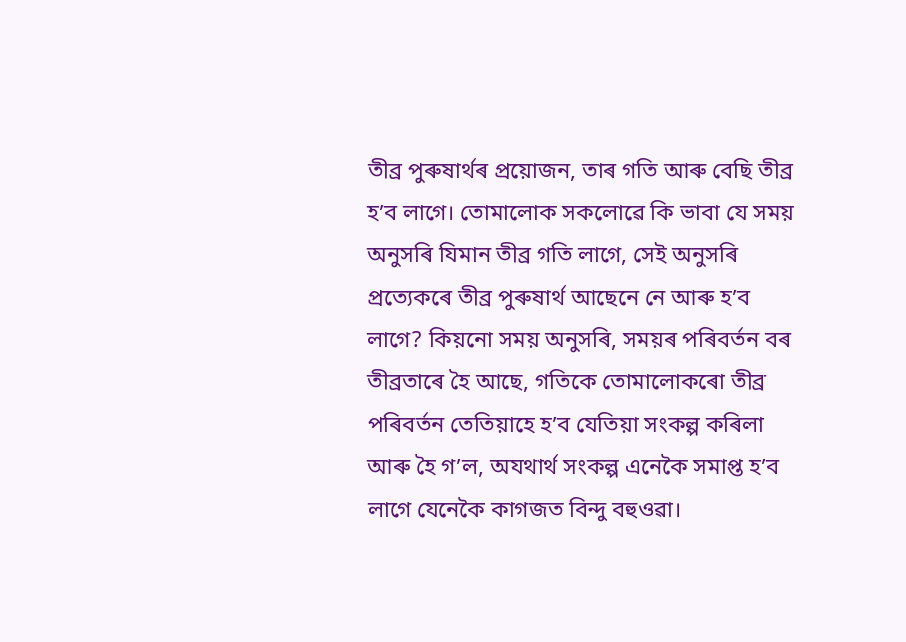তীব্ৰ পুৰুষাৰ্থৰ প্ৰয়োজন, তাৰ গতি আৰু বেছি তীব্ৰ হ’ব লাগে। তোমালোক সকলোৱে কি ভাবা যে সময় অনুসৰি যিমান তীব্ৰ গতি লাগে, সেই অনুসৰি প্ৰত্যেকৰে তীব্ৰ পুৰুষাৰ্থ আছেনে নে আৰু হ’ব লাগে? কিয়নো সময় অনুসৰি, সময়ৰ পৰিবৰ্তন বৰ তীব্ৰতাৰে হৈ আছে, গতিকে তোমালোকৰো তীব্ৰ পৰিবৰ্তন তেতিয়াহে হ’ব যেতিয়া সংকল্প কৰিলা আৰু হৈ গ’ল, অযথাৰ্থ সংকল্প এনেকৈ সমাপ্ত হ’ব লাগে যেনেকৈ কাগজত বিন্দু বহুওৱা।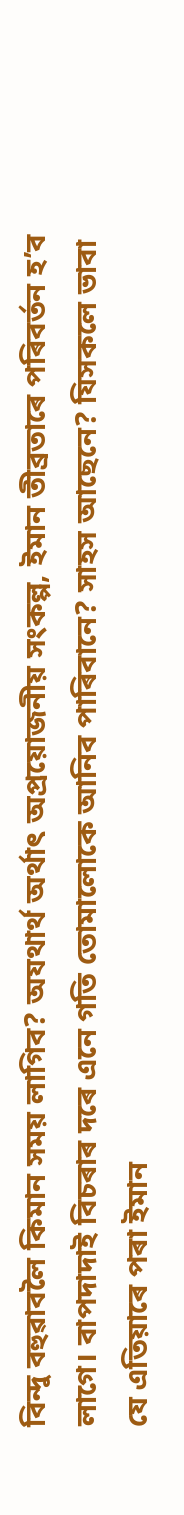বিন্দু বহুৱাবলৈ কিমান সময় লাগিব? অযথাৰ্থ অৰ্থাৎ অপ্ৰয়োজনীয় সংকল্প, ইমান তীব্ৰতাৰে পৰিবৰ্তন হ’ব লাগে। বাপদাদাই বিচৰাৰ দৰে এনে গতি তোমালোকে আনিব পাৰিবানে? সাহস আছেনে? যিসকলে ভাবা যে এতিয়াৰে পৰা ইমান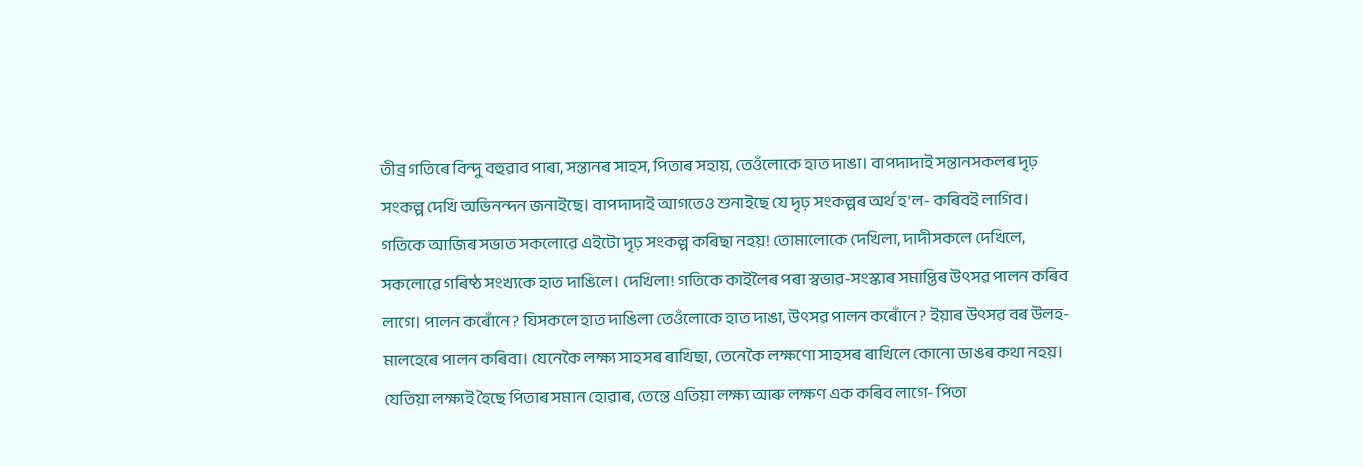তীব্ৰ গতিৰে বিন্দু বহুৱাব পাৰা, সন্তানৰ সাহস, পিতাৰ সহায়, তেওঁলোকে হাত দাঙা। বাপদাদাই সন্তানসকলৰ দৃঢ় সংকল্প দেখি অভিনন্দন জনাইছে। বাপদাদাই আগতেও শুনাইছে যে দৃঢ় সংকল্পৰ অৰ্থ হ’ল- কৰিবই লাগিব। গতিকে আজিৰ সভাত সকলোৱে এইটো দৃঢ় সংকল্প কৰিছা নহয়! তোমালোকে দেখিলা, দাদীসকলে দেখিলে, সকলোৱে গৰিষ্ঠ সংখ্যকে হাত দাঙিলে। দেখিলা! গতিকে কাইলৈৰ পৰা স্বভাৱ-সংস্কাৰ সমাপ্তিৰ উৎসৱ পালন কৰিব লাগে। পালন কৰোঁনে? যিসকলে হাত দাঙিলা তেওঁলোকে হাত দাঙা, উৎসৱ পালন কৰোঁনে? ইয়াৰ উৎসৱ বৰ উলহ-মালহেৰে পালন কৰিবা। যেনেকৈ লক্ষ্য সাহসৰ ৰাখিছা, তেনেকৈ লক্ষণো সাহসৰ ৰাখিলে কোনো ডাঙৰ কথা নহয়। যেতিয়া লক্ষ্যই হৈছে পিতাৰ সমান হোৱাৰ, তেন্তে এতিয়া লক্ষ্য আৰু লক্ষণ এক কৰিব লাগে- পিতা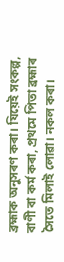ব্ৰহ্মাক অনুসৰণ কৰা। যিয়েই সংকল্প, বাণী বা কৰ্ম কৰা, প্ৰথমে পিতা ব্ৰহ্মাৰ সৈতে মিলাই লোৱা। নকল কৰা।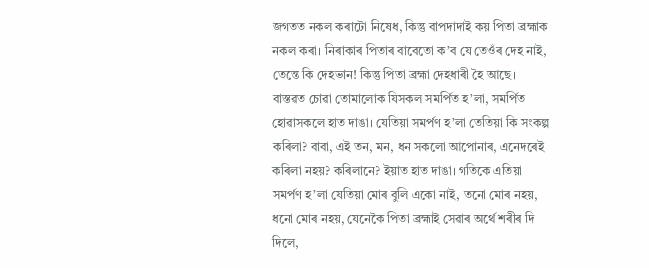জগতত নকল কৰাটো নিষেধ, কিন্তু বাপদাদাই কয় পিতা ব্ৰহ্মাক নকল কৰা। নিৰাকাৰ পিতাৰ বাবেতো ক’ব যে তেওঁৰ দেহ নাই, তেন্তে কি দেহভান! কিন্তু পিতা ব্ৰহ্মা দেহধাৰী হৈ আছে। বাস্তৱত চোৱা তোমালোক যিসকল সমৰ্পিত হ’লা, সমৰ্পিত হোৱাসকলে হাত দাঙা। যেতিয়া সমৰ্পণ হ’লা তেতিয়া কি সংকল্প কৰিলা? বাবা, এই তন, মন, ধন সকলো আপোনাৰ, এনেদৰেই কৰিলা নহয়? কৰিলানে? ইয়াত হাত দাঙা। গতিকে এতিয়া সমৰ্পণ হ’লা যেতিয়া মোৰ বুলি একো নাই, তনো মোৰ নহয়, ধনো মোৰ নহয়, যেনেকৈ পিতা ব্ৰহ্মাই সেৱাৰ অৰ্থে শৰীৰ দি দিলে,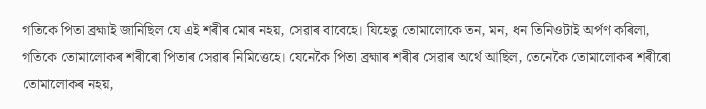গতিকে পিতা ব্ৰহ্মাই জানিছিল যে এই শৰীৰ মোৰ নহয়, সেৱাৰ বাবেহে। যিহেতু তোমালোকে তন, মন, ধন তিনিওটাই অৰ্পণ কৰিলা, গতিকে তোমালোকৰ শৰীৰো পিতাৰ সেৱাৰ নিমিত্তেহে। যেনেকৈ পিতা ব্ৰহ্মাৰ শৰীৰ সেৱাৰ অৰ্থে আছিল, তেনেকৈ তোমালোকৰ শৰীৰো তোমালোকৰ নহয়,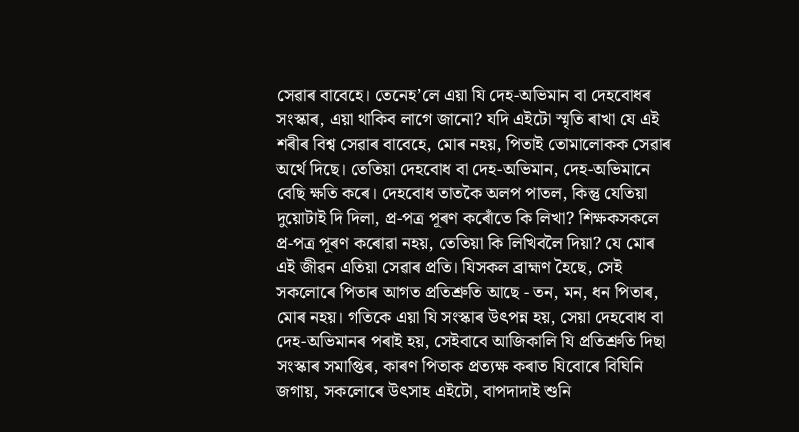সেৱাৰ বাবেহে। তেনেহ’লে এয়া যি দেহ-অভিমান বা দেহবোধৰ সংস্কাৰ, এয়া থাকিব লাগে জানো? যদি এইটো স্মৃতি ৰাখা যে এই শৰীৰ বিশ্ব সেৱাৰ বাবেহে, মোৰ নহয়, পিতাই তোমালোকক সেৱাৰ অৰ্থে দিছে। তেতিয়া দেহবোধ বা দেহ-অভিমান, দেহ-অভিমানে বেছি ক্ষতি কৰে। দেহবোধ তাতকৈ অলপ পাতল, কিন্তু যেতিয়া দুয়োটাই দি দিলা, প্ৰ-পত্ৰ পূৰণ কৰোঁতে কি লিখা? শিক্ষকসকলে প্ৰ-পত্ৰ পূৰণ কৰোৱা নহয়, তেতিয়া কি লিখিবলৈ দিয়া? যে মোৰ এই জীৱন এতিয়া সেৱাৰ প্ৰতি। যিসকল ব্ৰাহ্মণ হৈছে, সেই সকলোৰে পিতাৰ আগত প্ৰতিশ্ৰুতি আছে - তন, মন, ধন পিতাৰ, মোৰ নহয়। গতিকে এয়া যি সংস্কাৰ উৎপন্ন হয়, সেয়া দেহবোধ বা দেহ-অভিমানৰ পৰাই হয়, সেইবাবে আজিকালি যি প্ৰতিশ্ৰুতি দিছা সংস্কাৰ সমাপ্তিৰ, কাৰণ পিতাক প্ৰত্যক্ষ কৰাত যিবোৰে বিঘিনি জগায়, সকলোৰে উৎসাহ এইটো, বাপদাদাই শুনি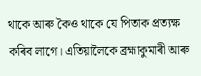থাকে আৰু কৈও থাকে যে পিতাক প্ৰত্যক্ষ কৰিব লাগে। এতিয়ালৈকে ব্ৰহ্মাকুমাৰী আৰু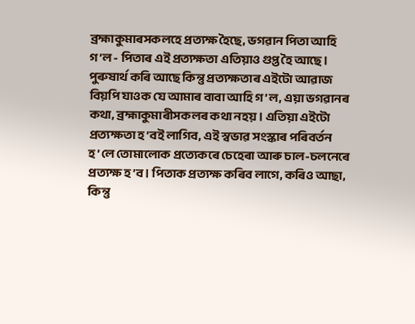ব্ৰহ্মাকুমাৰসকলহে প্ৰত্যক্ষ হৈছে, ভগৱান পিতা আহি গ’ল - পিতাৰ এই প্ৰত্যক্ষতা এতিয়াও গুপ্ত হৈ আছে। পুৰুষাৰ্থ কৰি আছে কিন্তু প্ৰত্যক্ষতাৰ এইটো আৱাজ বিয়পি যাওক যে আমাৰ বাবা আহি গ’ল, এয়া ভগৱানৰ কথা, ব্ৰহ্মাকুমাৰীসকলৰ কথা নহয়। এতিয়া এইটো প্ৰত্যক্ষতা হ’বই লাগিব, এই স্বভাৱ সংস্কাৰ পৰিবৰ্তন হ’লে তোমালোক প্ৰত্যেকৰে চেহেৰা আৰু চাল-চলনেৰে প্ৰত্যক্ষ হ’ব। পিতাক প্ৰত্যক্ষ কৰিব লাগে, কৰিও আছা, কিন্তু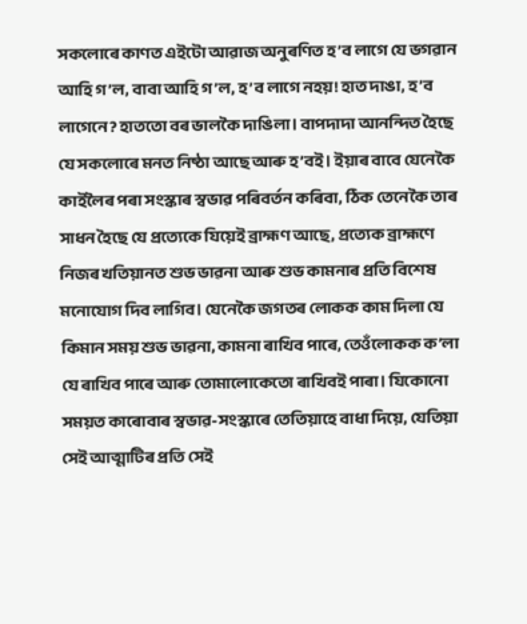সকলোৰে কাণত এইটো আৱাজ অনুৰণিত হ’ব লাগে যে ভগৱান আহি গ’ল, বাবা আহি গ’ল, হ’ব লাগে নহয়! হাত দাঙা, হ’ব লাগেনে? হাততো বৰ ভালকৈ দাঙিলা। বাপদাদা আনন্দিত হৈছে যে সকলোৰে মনত নিষ্ঠা আছে আৰু হ’বই। ইয়াৰ বাবে যেনেকৈ কাইলৈৰ পৰা সংস্কাৰ স্বভাৱ পৰিবৰ্তন কৰিবা, ঠিক তেনেকৈ তাৰ সাধন হৈছে যে প্ৰত্যেকে যিয়েই ব্ৰাহ্মণ আছে, প্ৰত্যেক ব্ৰাহ্মণে নিজৰ খতিয়ানত শুভ ভাৱনা আৰু শুভ কামনাৰ প্ৰতি বিশেষ মনোযোগ দিব লাগিব। যেনেকৈ জগতৰ লোকক কাম দিলা যে কিমান সময় শুভ ভাৱনা, কামনা ৰাখিব পাৰে, তেওঁলোকক ক’লা যে ৰাখিব পাৰে আৰু তোমালোকেতো ৰাখিবই পাৰা। যিকোনো সময়ত কাৰোবাৰ স্বভাৱ-সংস্কাৰে তেতিয়াহে বাধা দিয়ে, যেতিয়া সেই আত্মাটিৰ প্ৰতি সেই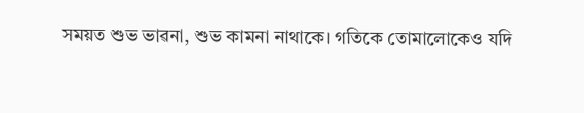সময়ত শুভ ভাৱনা, শুভ কামনা নাথাকে। গতিকে তোমালোকেও যদি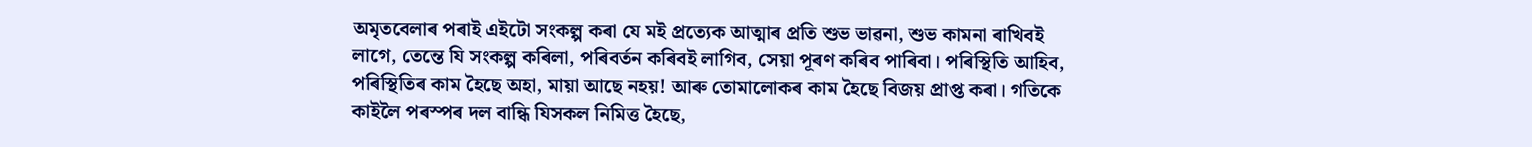অমৃতবেলাৰ পৰাই এইটো সংকল্প কৰা যে মই প্ৰত্যেক আত্মাৰ প্ৰতি শুভ ভাৱনা, শুভ কামনা ৰাখিবই লাগে, তেন্তে যি সংকল্প কৰিলা, পৰিবৰ্তন কৰিবই লাগিব, সেয়া পূৰণ কৰিব পাৰিবা। পৰিস্থিতি আহিব, পৰিস্থিতিৰ কাম হৈছে অহা, মায়া আছে নহয়! আৰু তোমালোকৰ কাম হৈছে বিজয় প্ৰাপ্ত কৰা। গতিকে কাইলৈ পৰস্পৰ দল বান্ধি যিসকল নিমিত্ত হৈছে,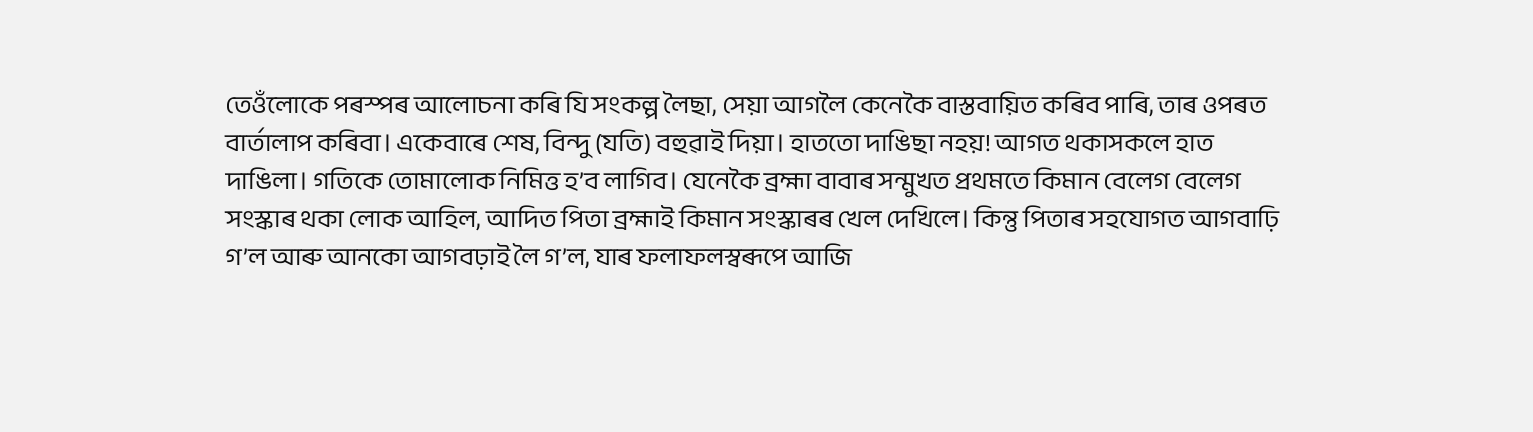তেওঁলোকে পৰস্পৰ আলোচনা কৰি যি সংকল্প লৈছা, সেয়া আগলৈ কেনেকৈ বাস্তবায়িত কৰিব পাৰি, তাৰ ওপৰত বাৰ্তালাপ কৰিবা। একেবাৰে শেষ, বিন্দু (যতি) বহুৱাই দিয়া। হাততো দাঙিছা নহয়! আগত থকাসকলে হাত দাঙিলা। গতিকে তোমালোক নিমিত্ত হ’ব লাগিব। যেনেকৈ ব্ৰহ্মা বাবাৰ সন্মুখত প্ৰথমতে কিমান বেলেগ বেলেগ সংস্কাৰ থকা লোক আহিল, আদিত পিতা ব্ৰহ্মাই কিমান সংস্কাৰৰ খেল দেখিলে। কিন্তু পিতাৰ সহযোগত আগবাঢ়ি গ’ল আৰু আনকো আগবঢ়াই লৈ গ’ল, যাৰ ফলাফলস্বৰূপে আজি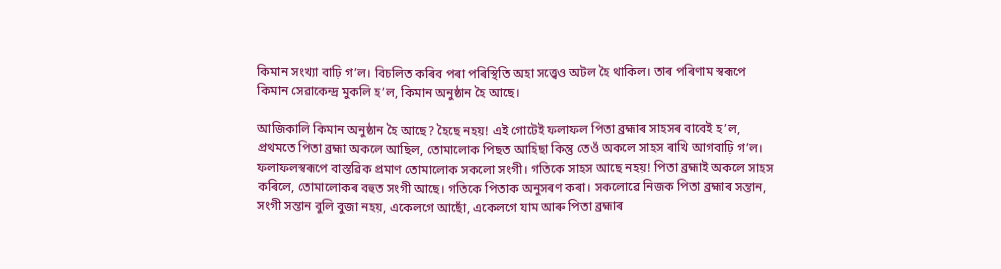কিমান সংখ্যা বাঢ়ি গ’ল। বিচলিত কৰিব পৰা পৰিস্থিতি অহা সত্ত্বেও অটল হৈ থাকিল। তাৰ পৰিণাম স্বৰূপে কিমান সেৱাকেন্দ্ৰ মুকলি হ’ল, কিমান অনুষ্ঠান হৈ আছে।

আজিকালি কিমান অনুষ্ঠান হৈ আছে? হৈছে নহয়! এই গোটেই ফলাফল পিতা ব্ৰহ্মাৰ সাহসৰ বাবেই হ’ল, প্ৰথমতে পিতা ব্ৰহ্মা অকলে আছিল, তোমালোক পিছত আহিছা কিন্তু তেওঁ অকলে সাহস ৰাখি আগবাঢ়ি গ’ল। ফলাফলস্বৰূপে বাস্তৱিক প্ৰমাণ তোমালোক সকলো সংগী। গতিকে সাহস আছে নহয়! পিতা ব্ৰহ্মাই অকলে সাহস কৰিলে, তোমালোকৰ বহুত সংগী আছে। গতিকে পিতাক অনুসৰণ কৰা। সকলোৱে নিজক পিতা ব্ৰহ্মাৰ সন্তান, সংগী সন্তান বুলি বুজা নহয়, একেলগে আছোঁ, একেলগে যাম আৰু পিতা ব্ৰহ্মাৰ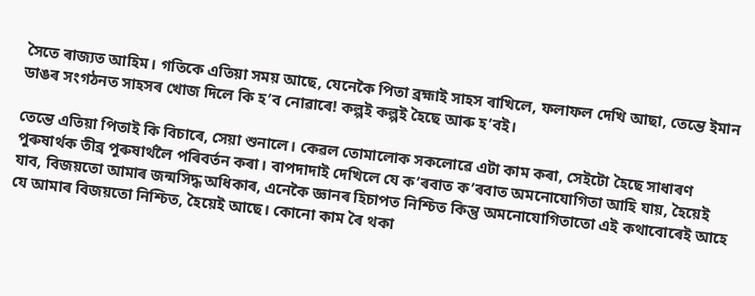সৈতে ৰাজ্যত আহিম। গতিকে এতিয়া সময় আছে, যেনেকৈ পিতা ব্ৰহ্মাই সাহস ৰাখিলে, ফলাফল দেখি আছা, তেন্তে ইমান ডাঙৰ সংগঠনত সাহসৰ খোজ দিলে কি হ’ব নোৱাৰে! কল্পই কল্পই হৈছে আৰু হ’বই।

তেন্তে এতিয়া পিতাই কি বিচাৰে, সেয়া শুনালে। কেৱল তোমালোক সকলোৱে এটা কাম কৰা, সেইটো হৈছে সাধাৰণ পুৰুষাৰ্থক তীব্ৰ পুৰুষাৰ্থলৈ পৰিবৰ্তন কৰা। বাপদাদাই দেখিলে যে ক’ৰবাত ক’ৰবাত অমনোযোগিতা আহি যায়, হৈয়েই যাব, বিজয়তো আমাৰ জন্মসিদ্ধ অধিকাৰ, এনেকৈ জ্ঞানৰ হিচাপত নিশ্চিত কিন্তু অমনোযোগিতাতো এই কথাবোৰেই আহে যে আমাৰ বিজয়তো নিশ্চিত, হৈয়েই আছে। কোনো কাম ৰৈ থকা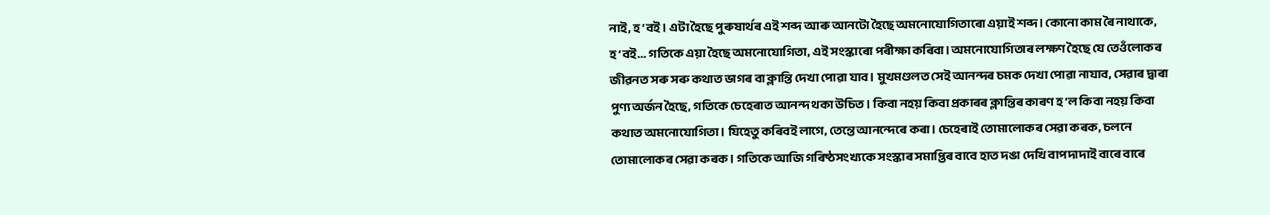নাই, হ’বই। এটা হৈছে পুৰুষাৰ্থৰ এই শব্দ আৰু আনটো হৈছে অমনোযোগিতাৰো এয়াই শব্দ। কোনো কাম ৰৈ নাথাকে, হ’বই... গতিকে এয়া হৈছে অমনোযোগিতা, এই সংস্কাৰো পৰীক্ষা কৰিবা। অমনোযোগিতাৰ লক্ষণ হৈছে যে তেওঁলোকৰ জীৱনত সৰু সৰু কথাত ভাগৰ বা ক্লান্তি দেখা পোৱা যাব। মুখমণ্ডলত সেই আনন্দৰ চমক দেখা পোৱা নাযাব, সেৱাৰ দ্বাৰা পুণ্য অৰ্জন হৈছে, গতিকে চেহেৰাত আনন্দ থকা উচিত। কিবা নহয় কিবা প্ৰকাৰৰ ক্লান্তিৰ কাৰণ হ’ল কিবা নহয় কিবা কথাত অমনোযোগিতা। যিহেতু কৰিবই লাগে, তেন্তে আনন্দেৰে কৰা। চেহেৰাই তোমালোকৰ সেৱা কৰক, চলনে তোমালোকৰ সেৱা কৰক। গতিকে আজি গৰিষ্ঠসংখ্যকে সংস্কাৰ সমাপ্তিৰ বাবে হাত দঙা দেখি বাপদাদাই বাৰে বাৰে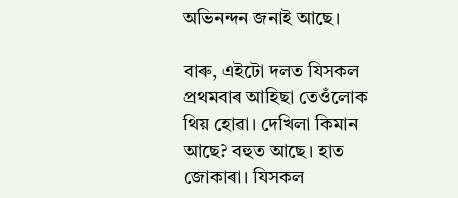অভিনন্দন জনাই আছে।

বাৰু, এইটো দলত যিসকল প্ৰথমবাৰ আহিছা তেওঁলোক থিয় হোৱা। দেখিলা কিমান আছে? বহুত আছে। হাত জোকাৰা। যিসকল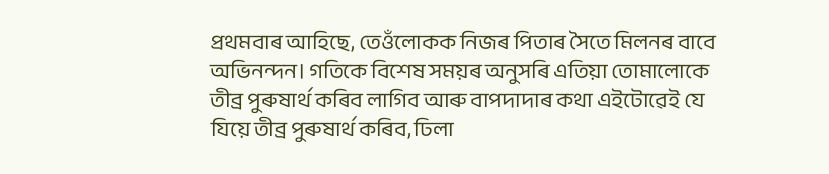প্ৰথমবাৰ আহিছে, তেওঁলোকক নিজৰ পিতাৰ সৈতে মিলনৰ বাবে অভিনন্দন। গতিকে বিশেষ সময়ৰ অনুসৰি এতিয়া তোমালোকে তীব্ৰ পুৰুষাৰ্থ কৰিব লাগিব আৰু বাপদাদাৰ কথা এইটোৱেই যে যিয়ে তীব্ৰ পুৰুষাৰ্থ কৰিব, ঢিলা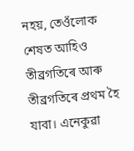নহয়, তেওঁলোক শেষত আহিও তীব্ৰগতিৰে আৰু তীব্ৰগতিৰে প্ৰথম হৈ যাবা। এনেকুৱা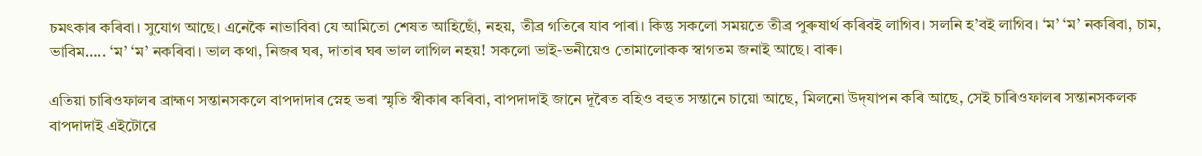চমৎকাৰ কৰিবা। সুযোগ আছে। এনেকৈ নাভাবিবা যে আমিতো শেষত আহিছোঁ, নহয়, তীব্ৰ গতিৰে যাব পাৰা। কিন্তু সকলো সময়তে তীব্ৰ পুৰুষাৰ্থ কৰিবই লাগিব। সলনি হ’বই লাগিব। ‘ম’ ‘ম’ নকৰিবা, চাম, ভাবিম….. ‘ম’ ‘ম’ নকৰিবা। ভাল কথা, নিজৰ ঘৰ, দাতাৰ ঘৰ ভাল লাগিল নহয়! সকলো ভাই-ভনীয়েও তোমালোকক স্বাগতম জনাই আছে। বাৰু।

এতিয়া চাৰিওফালৰ ব্ৰাহ্মণ সন্তানসকলে বাপদাদাৰ স্নেহ ভৰা স্মৃতি স্বীকাৰ কৰিবা, বাপদাদাই জানে দূৰৈত বহিও বহুত সন্তানে চায়ো আছে, মিলনো উদ্‌যাপন কৰি আছে, সেই চাৰিওফালৰ সন্তানসকলক বাপদাদাই এইটোৱে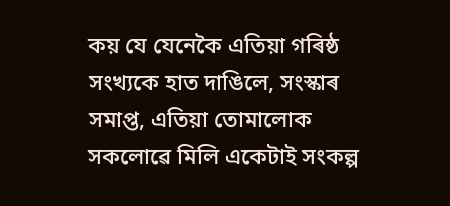কয় যে যেনেকৈ এতিয়া গৰিষ্ঠ সংখ্যকে হাত দাঙিলে, সংস্কাৰ সমাপ্ত, এতিয়া তোমালোক সকলোৱে মিলি একেটাই সংকল্প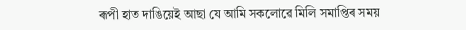ৰূপী হাত দাঙিয়েই আছা যে আমি সকলোৱে মিলি সমাপ্তিৰ সময়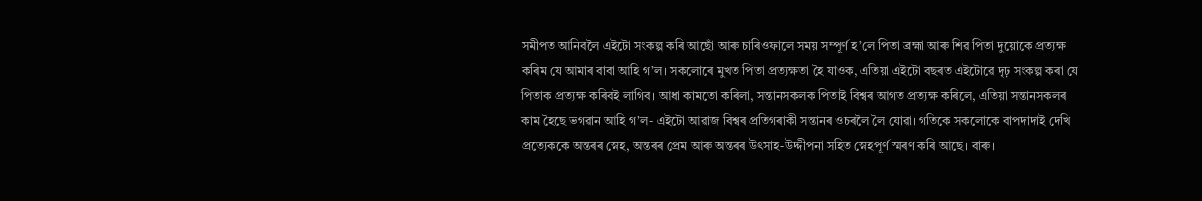সমীপত আনিবলৈ এইটো সংকল্প কৰি আছোঁ আৰু চাৰিওফালে সময় সম্পূৰ্ণ হ’লে পিতা ব্ৰহ্মা আৰু শিৱ পিতা দুয়োকে প্ৰত্যক্ষ কৰিম যে আমাৰ বাবা আহি গ’ল। সকলোৰে মুখত পিতা প্ৰত্যক্ষতা হৈ যাওক, এতিয়া এইটো বছৰত এইটোৱে দৃঢ় সংকল্প কৰা যে পিতাক প্ৰত্যক্ষ কৰিবই লাগিব। আধা কামতো কৰিলা, সন্তানসকলক পিতাই বিশ্বৰ আগত প্ৰত্যক্ষ কৰিলে, এতিয়া সন্তানসকলৰ কাম হৈছে ভগৱান আহি গ’ল- এইটো আৱাজ বিশ্বৰ প্ৰতিগৰাকী সন্তানৰ ওচৰলৈ লৈ যোৱা। গতিকে সকলোকে বাপদাদাই দেখি প্ৰত্যেককে অন্তৰৰ স্নেহ, অন্তৰৰ প্ৰেম আৰু অন্তৰৰ উৎসাহ-উদ্দীপনা সহিত স্নেহপূৰ্ণ স্মৰণ কৰি আছে। বাৰু।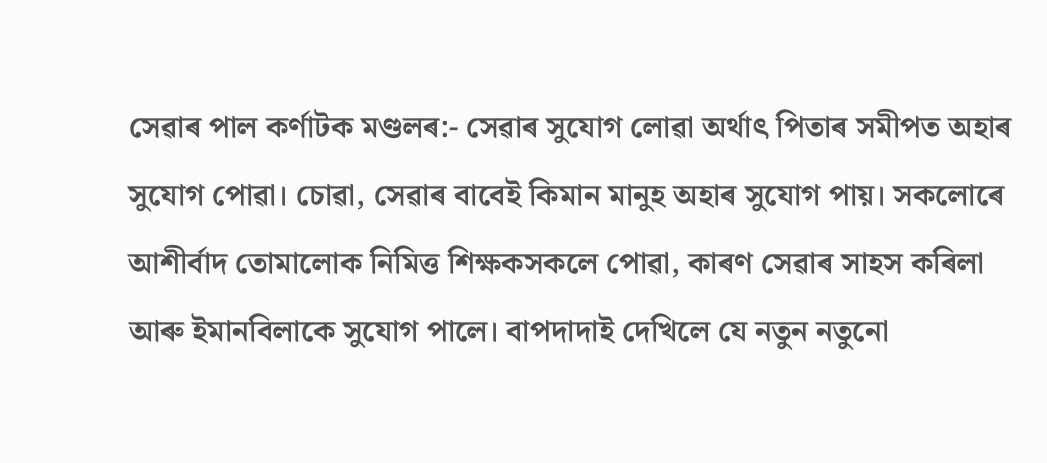সেৱাৰ পাল কৰ্ণাটক মণ্ডলৰ:- সেৱাৰ সুযোগ লোৱা অৰ্থাৎ পিতাৰ সমীপত অহাৰ সুযোগ পোৱা। চোৱা, সেৱাৰ বাবেই কিমান মানুহ অহাৰ সুযোগ পায়। সকলোৰে আশীৰ্বাদ তোমালোক নিমিত্ত শিক্ষকসকলে পোৱা, কাৰণ সেৱাৰ সাহস কৰিলা আৰু ইমানবিলাকে সুযোগ পালে। বাপদাদাই দেখিলে যে নতুন নতুনো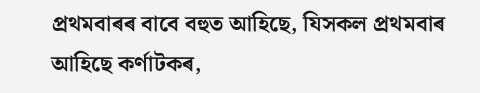প্ৰথমবাৰৰ বাবে বহুত আহিছে, যিসকল প্ৰথমবাৰ আহিছে কৰ্ণাটকৰ,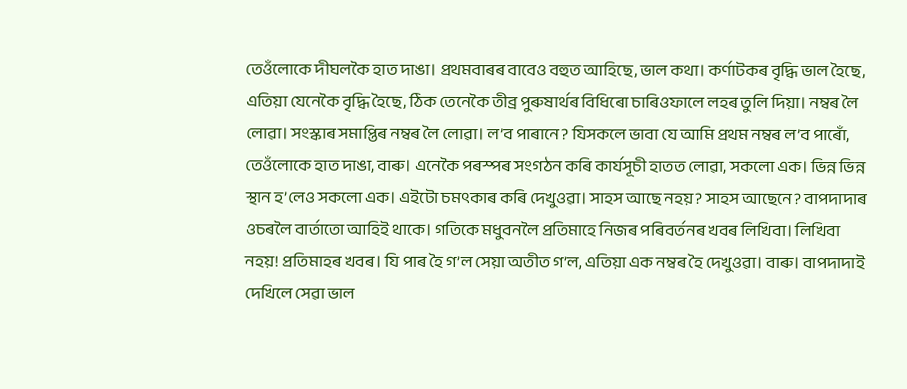তেওঁলোকে দীঘলকৈ হাত দাঙা। প্ৰথমবাৰৰ বাবেও বহুত আহিছে, ভাল কথা। কৰ্ণাটকৰ বৃদ্ধি ভাল হৈছে, এতিয়া যেনেকৈ বৃদ্ধি হৈছে, ঠিক তেনেকৈ তীব্ৰ পুৰুষাৰ্থৰ বিধিৰো চাৰিওফালে লহৰ তুলি দিয়া। নম্বৰ লৈ লোৱা। সংস্কাৰ সমাপ্তিৰ নম্বৰ লৈ লোৱা। ল’ব পাৰানে? যিসকলে ভাবা যে আমি প্ৰথম নম্বৰ ল’ব পাৰোঁ, তেওঁলোকে হাত দাঙা, বাৰু। এনেকৈ পৰস্পৰ সংগঠন কৰি কাৰ্যসূচী হাতত লোৱা, সকলো এক। ভিন্ন ভিন্ন স্থান হ’লেও সকলো এক। এইটো চমৎকাৰ কৰি দেখুওৱা। সাহস আছে নহয়? সাহস আছেনে? বাপদাদাৰ ওচৰলৈ বাৰ্তাতো আহিই থাকে। গতিকে মধুবনলৈ প্ৰতিমাহে নিজৰ পৰিবৰ্তনৰ খবৰ লিখিবা। লিখিবা নহয়! প্ৰতিমাহৰ খবৰ। যি পাৰ হৈ গ’ল সেয়া অতীত গ’ল, এতিয়া এক নম্বৰ হৈ দেখুওৱা। বাৰু। বাপদাদাই দেখিলে সেৱা ভাল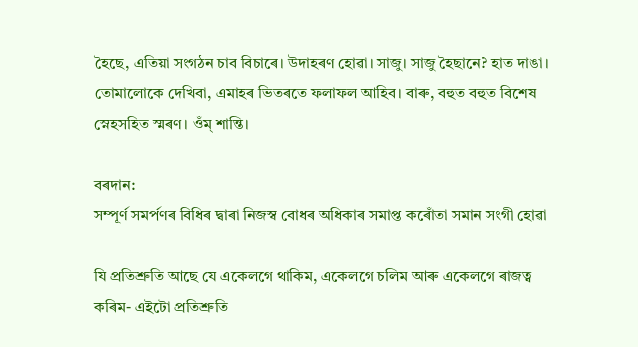হৈছে, এতিয়া সংগঠন চাব বিচাৰে। উদাহৰণ হোৱা। সাজু। সাজু হৈছানে? হাত দাঙা। তোমালোকে দেখিবা, এমাহৰ ভিতৰতে ফলাফল আহিব। বাৰু, বহুত বহুত বিশেষ স্নেহসহিত স্মৰণ। ওঁম্ শান্তি।

বৰদান:
সম্পূৰ্ণ সমৰ্পণৰ বিধিৰ দ্বাৰা নিজস্ব বোধৰ অধিকাৰ সমাপ্ত কৰোঁতা সমান সংগী হোৱা

যি প্ৰতিশ্ৰুতি আছে যে একেলগে থাকিম, একেলগে চলিম আৰু একেলগে ৰাজত্ব কৰিম- এইটো প্ৰতিশ্ৰুতি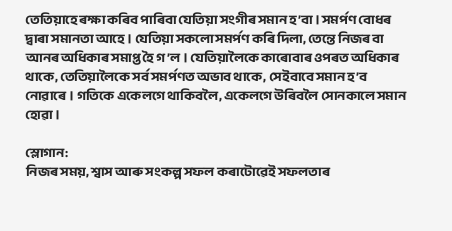তেতিয়াহে ৰক্ষা কৰিব পাৰিবা যেতিয়া সংগীৰ সমান হ’বা। সমৰ্পণ বোধৰ দ্বাৰা সমানতা আহে। যেতিয়া সকলো সমৰ্পণ কৰি দিলা, তেন্তে নিজৰ বা আনৰ অধিকাৰ সমাপ্ত হৈ গ’ল। যেতিয়ালৈকে কাৰোবাৰ ওপৰত অধিকাৰ থাকে, তেতিয়ালৈকে সৰ্ব সমৰ্পণত অভাব থাকে, সেইবাবে সমান হ’ব নোৱাৰে। গতিকে একেলগে থাকিবলৈ, একেলগে উৰিবলৈ সোনকালে সমান হোৱা।

স্লোগান:
নিজৰ সময়, শ্বাস আৰু সংকল্প সফল কৰাটোৱেই সফলতাৰ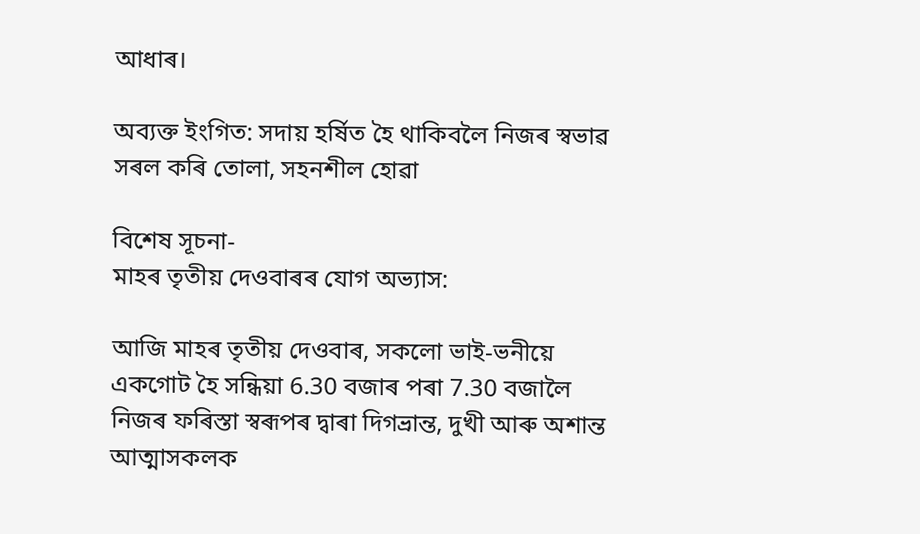আধাৰ।

অব্যক্ত ইংগিত: সদায় হৰ্ষিত হৈ থাকিবলৈ নিজৰ স্বভাৱ সৰল কৰি তোলা, সহনশীল হোৱা

বিশেষ সূচনা-
মাহৰ তৃতীয় দেওবাৰৰ যোগ অভ্যাস:

আজি মাহৰ তৃতীয় দেওবাৰ, সকলো ভাই-ভনীয়ে একগোট হৈ সন্ধিয়া 6.30 বজাৰ পৰা 7.30 বজালৈ নিজৰ ফৰিস্তা স্বৰূপৰ দ্বাৰা দিগভ্ৰান্ত, দুখী আৰু অশান্ত আত্মাসকলক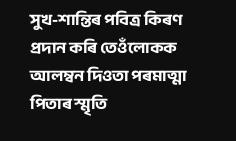সুখ-শান্তিৰ পবিত্ৰ কিৰণ প্ৰদান কৰি তেওঁলোকক আলম্বন দিওতা পৰমাত্মা পিতাৰ স্মৃতি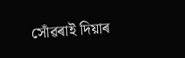সোঁৱৰাই দিয়াৰ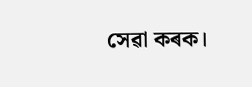সেৱা কৰক।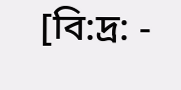[বি:দ্ৰ: -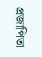প্ৰজাপিতা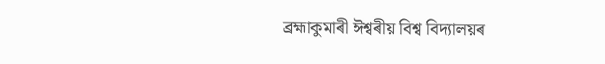ব্ৰহ্মাকুমাৰী ঈশ্বৰীয় বিশ্ব বিদ্যালয়ৰ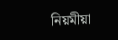নিয়মীয়া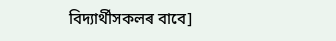বিদ্যাৰ্থীসকলৰ বাবে]